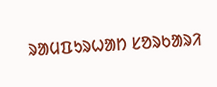ᱨᱟᱢᱯᱩᱨᱦᱟᱴ ᱥᱚᱨᱠᱟᱨᱤ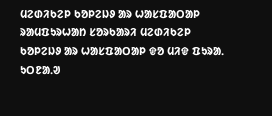ᱢᱮᱰᱤᱠᱮᱞ ᱠᱚᱞᱮᱡᱽ ᱟᱨ ᱦᱟᱥᱯᱟᱛᱟᱞ
ᱨᱟᱢᱯᱩᱨᱦᱟᱴ ᱥᱚᱨᱠᱟᱨᱤ ᱢᱮᱰᱤᱠᱮᱞ ᱠᱚᱞᱮᱡᱽ ᱟᱨ ᱦᱟᱥᱯᱟᱛᱟᱞ ᱫᱚ ᱢᱤᱫ ᱯᱩᱨᱟᱹ ᱩᱛᱱᱟᱹᱣ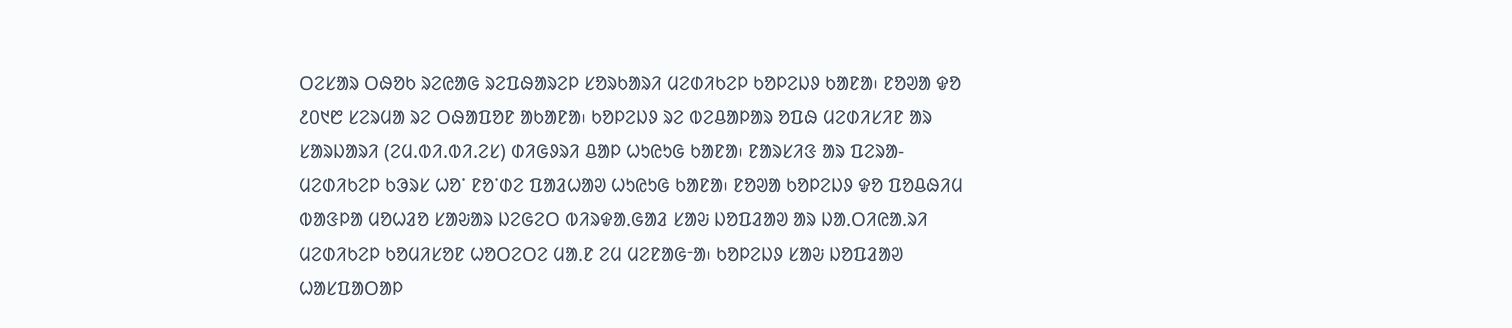ᱛᱮᱥᱟᱨ ᱛᱷᱚᱠ ᱨᱮᱭᱟᱜ ᱨᱮᱯᱷᱟᱨᱮᱞ ᱥᱚᱨᱠᱟᱨᱤ ᱢᱮᱰᱤᱠᱮᱞ ᱠᱚᱞᱮᱡᱽ ᱠᱟᱱᱟ᱾ ᱱᱚᱣᱟ ᱫᱚ ᱒᱐᱑᱘ ᱥᱮᱨᱢᱟ ᱨᱮ ᱛᱷᱟᱯᱚᱱ ᱟᱠᱟᱱᱟ᱾ ᱠᱚᱞᱮᱡᱽ ᱨᱮ ᱵᱮᱪᱟᱞᱟᱨ ᱚᱯᱷ ᱢᱮᱰᱤᱥᱤᱱ ᱟᱨ ᱥᱟᱨᱡᱟᱨᱤ (ᱮᱢ.ᱵᱤ.ᱵᱤ.ᱮᱥ) ᱰᱤᱜᱽᱨᱤ ᱪᱟᱞ ᱦᱩᱭᱩᱜ ᱠᱟᱱᱟ᱾ ᱱᱟᱨᱥᱤᱝ ᱟᱨ ᱯᱮᱨᱟ-ᱢᱮᱰᱤᱠᱮᱞ ᱠᱳᱨᱥ ᱦᱚᱸ ᱱᱚᱸᱰᱮ ᱯᱟᱲᱦᱟᱣ ᱦᱩᱭᱩᱜ ᱠᱟᱱᱟ᱾ ᱱᱚᱣᱟ ᱠᱚᱞᱮᱡᱽ ᱫᱚ ᱯᱚᱪᱷᱤᱢ ᱵᱟᱝᱞᱟ ᱢᱚᱦᱲᱚ ᱥᱟᱶᱟᱨ ᱡᱮᱜᱮᱛ ᱵᱤᱨᱫᱟᱹᱜᱟᱲ ᱥᱟᱶ ᱡᱚᱯᱲᱟᱣ ᱟᱨ ᱡᱟᱹᱛᱤᱭᱟᱹᱨᱤ ᱢᱮᱰᱤᱠᱮᱞ ᱠᱚᱢᱤᱥᱚᱱ ᱦᱚᱛᱮᱛᱮ ᱢᱟᱹᱱ ᱮᱢ ᱢᱮᱱᱟᱜᱼᱟ᱾ ᱠᱚᱞᱮᱡᱽ ᱥᱟᱶ ᱡᱚᱯᱲᱟᱣ ᱦᱟᱥᱯᱟᱛᱟᱞ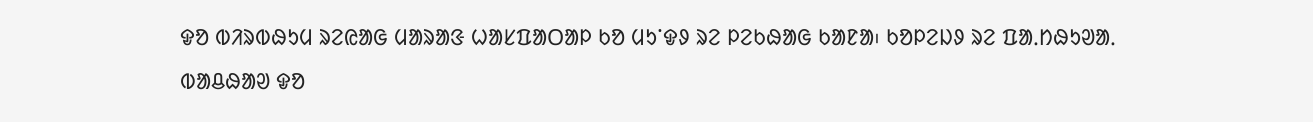ᱫᱚ ᱵᱤᱨᱵᱷᱩᱢ ᱨᱮᱭᱟᱜ ᱢᱟᱨᱟᱝ ᱦᱟᱥᱯᱟᱛᱟᱞ ᱠᱚ ᱢᱩᱸᱫᱽ ᱨᱮ ᱞᱮᱠᱷᱟᱜ ᱠᱟᱱᱟ᱾ ᱠᱚᱞᱮᱡᱽ ᱨᱮ ᱯᱟᱹᱴᱷᱩᱣᱟᱹ ᱵᱟᱪᱷᱟᱣ ᱫᱚ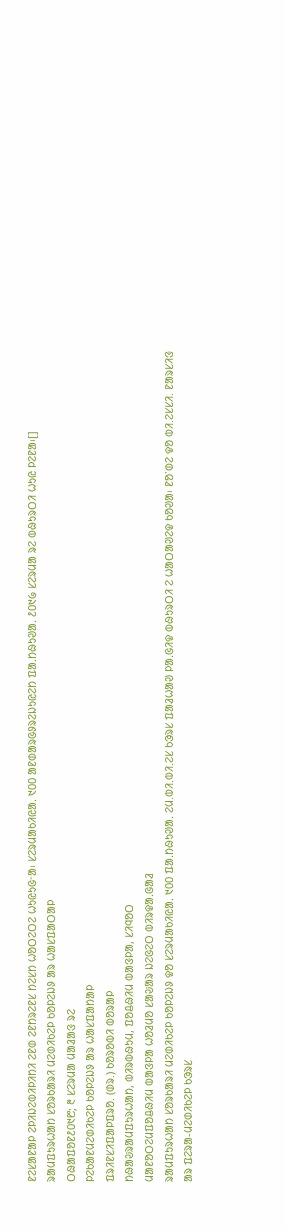ᱱᱮᱥᱟᱱᱟᱞ ᱮᱞᱤᱡᱮᱵᱤᱞᱤᱴᱤ ᱮᱱᱰ ᱮᱱᱴᱨᱮᱱᱥ ᱴᱮᱥᱴ ᱦᱚᱛᱮᱛᱮ ᱦᱩᱭᱩᱜᱼᱟ᱾ ᱥᱮᱨᱢᱟᱠᱤᱭᱟᱹ ᱑᱐᱐ ᱟᱱᱰᱟᱨᱜᱽᱨᱮᱡᱩᱭᱮᱴ ᱯᱟᱹᱴᱷᱩᱣᱟᱹ ᱒᱐᱑᱙ ᱥᱮᱨᱢᱟ ᱨᱮ ᱵᱷᱩᱨᱛᱤ ᱦᱩᱭ ᱞᱮᱱᱟ᱾[]
ᱨᱟᱢᱯᱩᱨᱦᱟᱴ ᱥᱚᱨᱠᱟᱨᱤ ᱢᱮᱰᱤᱠᱮᱞ ᱠᱚᱞᱮᱡᱽ ᱟᱨ ᱦᱟᱥᱯᱟᱛᱟᱞ
ᱛᱷᱟᱯᱚᱱ᱒᱐᱑᱘; ᱓ ᱥᱮᱨᱢᱟ ᱢᱟᱲᱟᱝ ᱨᱮ
ᱞᱮᱠᱟᱱᱢᱮᱰᱤᱠᱮᱞ ᱠᱚᱞᱮᱡᱽ ᱟᱨ ᱦᱟᱥᱯᱟᱴᱟᱞ
ᱯᱨᱤᱱᱥᱤᱯᱟᱞᱯᱨᱚ. (ᱰᱨ.) ᱠᱚᱨᱚᱵᱤ ᱵᱚᱨᱟᱞ
ᱴᱷᱟᱶᱨᱟᱢᱯᱩᱨᱦᱟᱴ, ᱵᱤᱨᱵᱷᱩᱢ, ᱯᱚᱪᱷᱤᱢ ᱵᱟᱝᱞᱟ, ᱥᱤᱧᱚᱛ
ᱢᱟᱱᱚᱛᱮᱢᱯᱚᱪᱷᱤᱢ ᱵᱟᱝᱞᱟ ᱦᱚᱲᱢᱚ ᱥᱟᱶᱟᱨ ᱡᱮᱜᱮᱛ ᱵᱤᱨᱫᱟᱹᱜᱟᱲ
ᱨᱟᱢᱯᱩᱨᱦᱟᱴ ᱥᱚᱨᱠᱟᱨᱤ ᱢᱮᱰᱤᱠᱮᱞ ᱠᱚᱞᱮᱡᱽ ᱫᱚ ᱥᱮᱨᱢᱟᱠᱤᱭᱟᱹ ᱑᱐᱐ ᱯᱟᱹᱴᱷᱩᱣᱟᱹ ᱮᱢ.ᱵᱤ.ᱵᱤ.ᱮᱥ ᱠᱳᱨᱥ ᱯᱟᱲᱦᱟᱣ ᱞᱟᱹᱜᱤᱫ ᱵᱷᱩᱨᱛᱤ ᱮ ᱦᱟᱛᱟᱣᱮᱫ ᱠᱚᱣᱟ᱾ ᱱᱚᱸᱰᱮ ᱫᱚ ᱵᱤ.ᱮᱥᱥᱤ. ᱱᱟᱨᱥᱤᱝ ᱟᱨ ᱯᱮᱨᱟ-ᱢᱮᱰᱤᱠᱮᱞ ᱠᱳᱨᱥ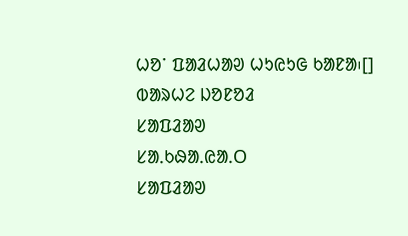ᱦᱚᱸ ᱯᱟᱲᱦᱟᱣ ᱦᱩᱭᱩᱜ ᱠᱟᱱᱟ᱾[]
ᱵᱟᱨᱦᱮ ᱡᱚᱱᱚᱲ
ᱥᱟᱯᱲᱟᱣ
ᱥᱟᱹᱠᱷᱟᱹᱭᱟᱹᱛ
ᱥᱟᱯᱲᱟᱣ